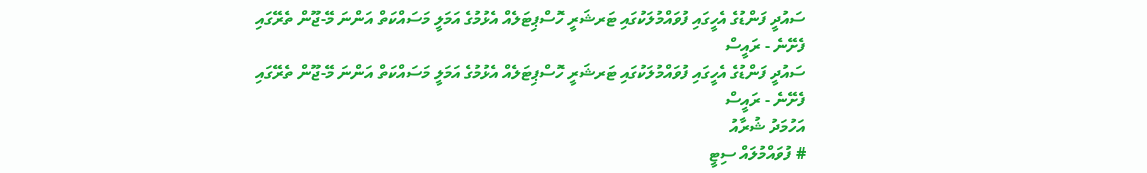ސައުދީ ފަންޑުގެ އެހީގައި ފުވައްމުލަކުގައި ޓަރޝަރީ ހޮސްޕިޓަލެއް އެޅުމުގެ އަމަލީ މަސައްކަތް އަންނަ މޭ-ޖޫން ތެރޭގައި ފެށޭނެ - ރައީސް
ސައުދީ ފަންޑުގެ އެހީގައި ފުވައްމުލަކުގައި ޓަރޝަރީ ހޮސްޕިޓަލެއް އެޅުމުގެ އަމަލީ މަސައްކަތް އަންނަ މޭ-ޖޫން ތެރޭގައި ފެށޭނެ - ރައީސް
އަހުމަދު ޝުރާއު
# ފުވައްމުލައް ސިޓީ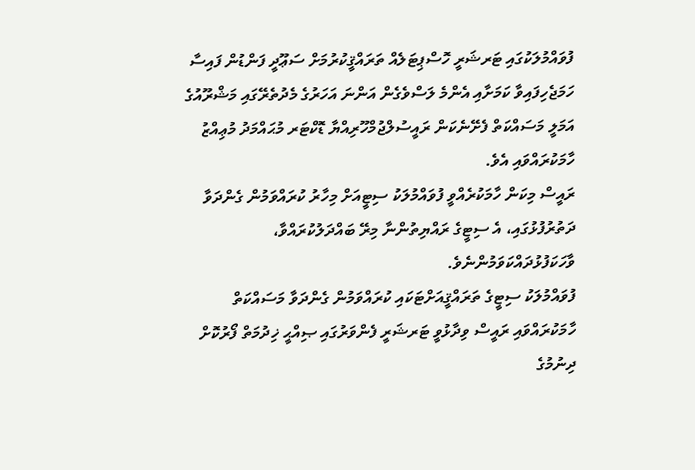ފުވައްމުލަކުގައި ޓަރޝަރީ ހޮސްޕިޓަލެއް ތަރައްޤީކުރުމަށް ސަޢޫދީ ފަންޑުން ފައިސާ ހަމަޖެހިފައިވާ ކަމަށާއި އެންމެ ލަސްވެގެން އަންނަ އަހަރުގެ މެދުތެރޭގައި މަޝްރޫއުގެ އަމަލީ މަސައްކަތް ފެށޭނެކަން ރައީސުލްޖުމްހޫރިއްޔާ ޑޮކްޓަރ މުޙައްމަދު މުޢިއްޒު ހާމަކުރައްވައި އެވެ.
ރައީސް މިކަން ހާމަކުރެއްވީ ފުވައްމުލަކު ސިޓީއަށް މިހާރު ކުރައްވަމުން ގެންދަވާ ދަތުރުފުޅުގައި، އެ ސިޓީގެ ރައްޔިތުންނާ މިރޭ ބައްދަލުކުރައްވާ، ވާހަކަފުޅުދައްކަވަމުންނެވެ.
ފުވައްމުލަކު ސިޓީގެ ތަރައްޤީއަށްޓަކައި ކުރައްވަމުން ގެންދަވާ މަސައްކަތް ހާމަކުރައްވައި ރައީސް ވިދާޅުވީ ޓަރޝަރީ ފެންވަރުގައި ޞިއްޙީ ޚިދުމަތް ފޯރުކޮށް ދިނުމުގެ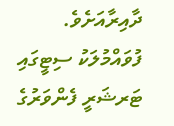ދާއިރާއަށެވެ. ފުވައްމުލަކު ސިޓީގައި ޓަރޝަރީ ފެންވަރުގެ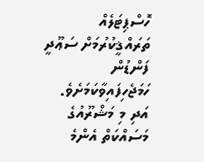ހޮސްޕިޓަލެއް ތަރައްޤީކުރުމަށް ސަޢޫދީ ފަންޑުން ހަމަޖެހިފައިވާކަމަށެވެ. އަދި މި މަޝްރޫއުގެ މަސައްކަތް އެންމެ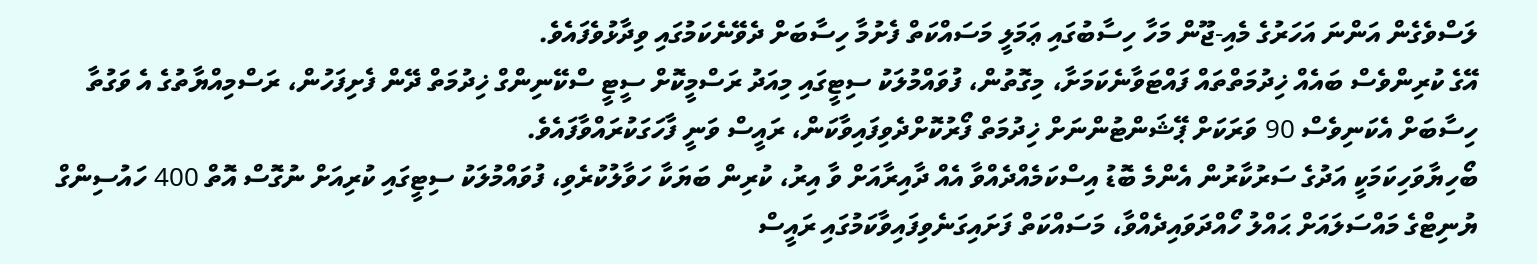ލަސްވެގެން އަންނަ އަހަރުގެ މެއި-ޖޫން މަހާ ހިސާބުގައި ޢަމަލީ މަސައްކަތް ފެށުމާ ހިސާބަށް ދެވޭނެކަމުގައި ވިދާޅުވެފައެވެ.
އޭގެ ކުރިންވެސް ބައެއް ޚިދުމަތްތައް ފައްޓަވާނެކަމަށާ، މިގޮތުން، ފުވައްމުލަކު ސިޓީގައި މިއަދު ރަސްމީކޮށް ސީޓީ ސްކޭނިންގް ޚިދުމަތް ދޭން ފެށިފަހުން، ރަސްމިއްޔާތުގެ އެ ވަގުތާ ހިސާބަށް އެކަނިވެސް 90 ވަރަކަށް ޕޭޝަންޓުންނަށް ޚިދުމަތް ފޯރުކޮށްދެވިފައިވާކަން، ރައީސް ވަނީ ފާހަގަކުރައްވާފައެވެ.
ބޯހިޔާވަހިކަމަކީ އަދުގެ ސަރުކާރުން އެންމެ ބޮޑު އިސްކަމެއްދެއްވާ އެއް ދާއިރާއަށް ވާ އިރު، ކުރިން ބަޔަކާ ހަވާލުކުރެވި، ފުވައްމުލަކު ސިޓީގައި ކުރިއަށް ނުގޮސް އޮތް 400 ހައުސިންގް ޔުނިޓްގެ މައްސަލައަށް ޙައްލު ހޯއްދަވައިދެއްވާ، މަސައްކަތް ފަށައިގަނެވިފައިވާކަމުގައި ރައީސް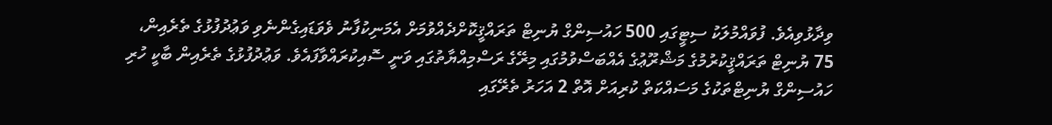ވިދާޅުވިއެވެ. ފުވައްމުލަކު ސިޓީގައި 500 ހައުސިންގް ޔުނިޓް ތަރައްޤީކޮށްދެއްވުމަށް އެމަނިކުފާނު ވެވަޑައިގެންނެވި ވަޢުދުފުޅުގެ ތެރެއިން، 75 ޔުނިޓް ތަރައްޤީކުރުމުގެ މަޝްރޫޢުގެ އެއްބަސްވުމުގައި މިރޭގެ ރަސްމިއްޔާތުގައި ވަނީ ސޮއިކުރައްވާފައެވެ. ވަޢުދުފުޅުގެ ތެރެއިން ބާކީ ހުރި ހައުސިންގް ޔުނިޓްތަކުގެ މަސައްކަތް ކުރިއަށް އޮތް 2 އަހަރު ތެރޭގައި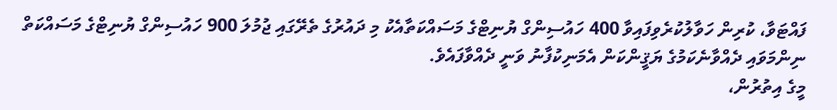ފައްޓަވާ، ކުރިން ހަވާލުކުރެވިފައިވާ 400 ހައުސިންގް ޔުނިޓްގެ މަސައްކަތާއެކު މި ދައުރުގެ ތެރޭގައި ޖުމުލަ 900 ހައުސިންގް ޔުނިޓްގެ މަސައްކަތް ނިންމަވައި ދެއްވާނެކަމުގެ ޔަޤީންކަން އެމަނިކުފާނު ވަނީ ދެއްވާފައެވެ.
މީގެ އިތުރުން،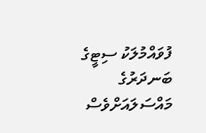ފުވައްމުލަކު ސިޓީގެ ބަނދަރުގެ މައްސަލައަށްވެސް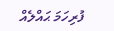ފުރިހަމަ ޙައްލެއް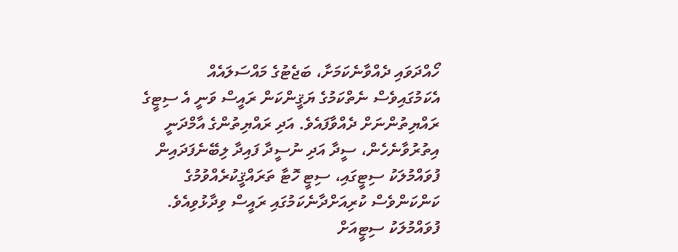ހޯއްދަވައި ދެއްވާނެކަމަށާ، ބަޖެޓުގެ މައްސަލައެއް އެކަމުގައިވެސް ނެތްކަމުގެ ޔަޤީންކަން ރައީސް ވަނީ އެ ސިޓީގެ ރައްޔިތުންނަށް ދެއްވާފައެވެ. އަދި ރައްޔިތުންގެ އާމްދަނީ އިތުރުވާނެހެން، ސީދާ އަދި ނުސީދާ ފައިދާ ލިބޭނެފަދައިން ފުވައްމުލަކު ސިޓީގައި، ސިޓީ ހޮޓާ ތަރައްޤީކުރެއްވުމުގެ ކަންކަންވެސް ކުރިއަށްދާނެކަމުގައި ރައީސް ވިދާޅުވިއެވެ.
ފުވައްމުލަކު ސިޓީއަށް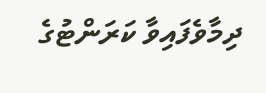ދިމާވެފައިވާ ކަރަންޓުގެ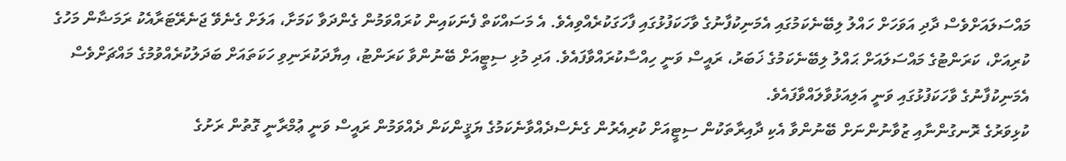މައްސަލައަށްވެސް ދާދި އަވަހަށް ހައްލު ލިބޭނެކަމުގައި އެމަނިކުފާނުގެ ވާހަކަފުޅުގައި ފާހަގަކުރެއްވިއެވެ. އެ މަސައްކަތް ފެނަކައިން ކުރައްވަމުން ގެންދަވާ ކަމަށާ، އަލަށް ގެނެވޭ ޖަނެރޭޓަރާއެކު ރަމަޟާން މަހުގެ ކުރިއަށް، ކަރަންޓުގެ މައްސަލައަށް ޙައްލު ލިބޭނެކަމުގެ ޚަބަރު، ރައީސް ވަނީ ހިއްސާކުރައްވާފައެވެ. އަދި މުޅި ސިޓީއަށް ބޭނުންވާ ކަރަންޓު، އިޔާދަކުރަނިވި ހަކަތައަށް ބަދަލުކުރެއްވުމުގެ މައްޗަށްވެސް އެމަނިކުފާނުގެ ވާހަކަފުޅުގައި ވަނީ އަލިއަޅުވާލައްވާފައެވެ.
ކުޅިވަރުގެ ރޮނގުންނާއި ޒުވާނުންނަށް ބޭނުންވާ އެކި ދާއިރާތަކުން ސިޓީއަށް ކުރިއެރުން ގެނެސްދެއްވާނެކަމުގެ ޔަޤީންކަން ދެއްވަމުން ރައީސް ވަނީ ޢުމްރާނީ ގޮތުން ރަށުގެ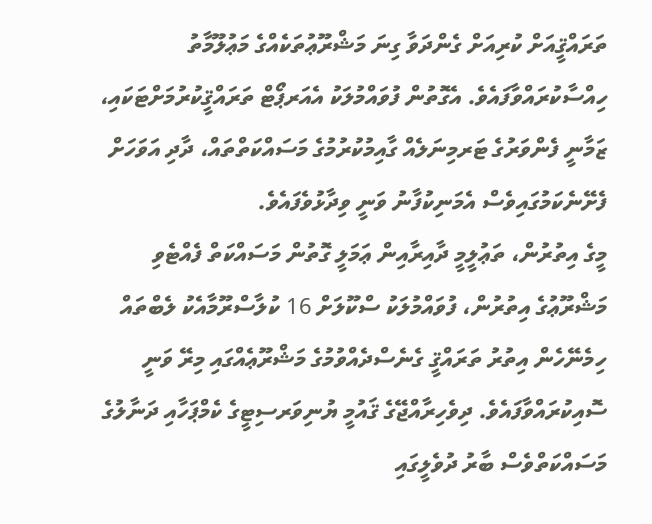ތަރައްޤީއަށް ކުރިއަށް ގެންދަވާ ގިނަ މަޝްރޫޢުތަކެއްގެ މަޢުލޫމާތު ހިއްސާކުރައްވާފައެވެ. އެގޮތުން ފުވައްމުލަކު އެއަރޕޯޓް ތަރައްޤީކުރުމަށްޓަކައި، ޒަމާނީ ފެންވަރުގެ ޓަރމިނަލެއް ގާއިމުކުރުމުގެ މަސައްކަތްތައް، ދާދި އަވަހަށް ފެށޭނެކަމުގައިވެސް އެމަނިކުފާނު ވަނީ ވިދާޅުވެފައެވެ.
މީގެ އިތުރުން، ތަޢުލީމީ ދާއިރާއިން ޢަމަލީ ގޮތުން މަސައްކަތް ފެއްޓެވި މަޝްރޫޢުގެ އިތުރުން، ފުވައްމުލަކު ސްކޫލަށް 16 ކުލާސްރޫމާއެކު ލެބްތައް ހިމެނޭހެން އިތުރު ތަރައްޤީ ގެނެސްދެއްވުމުގެ މަޝްރޫޢެއްގައި މިރޭ ވަނީ ސޮއިކުރައްވާފައެވެ. ދިވެހިރާއްޖޭގެ ޤައުމީ ޔުނިވަރސިޓީގެ ކެމްޕަހާއި ދަނާލުގެ މަސައްކަތްވެސް ބާރު ދުވެލީގައި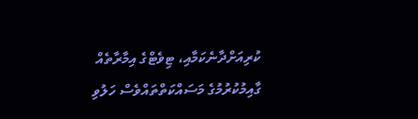ކުރިއަށްދާނެކަމާއި، ޓިވެޓްގެ އިމާރާތެއް ގާއިމުކުރުމުގެ މަސައްކަތްތައްވެސް ހަލުވި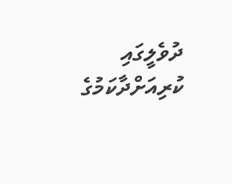ދުވެލީގައި ކުރިއަށްދާކަމުގެ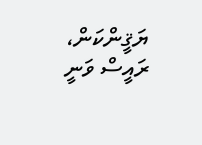ޔަޤީންކަން، ރައީސް ވަނީ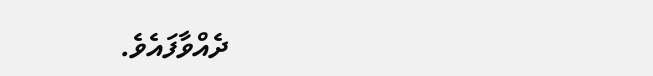ދެއްވާފައެވެ.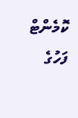ކޮމެންޓް
ފަހުގެ